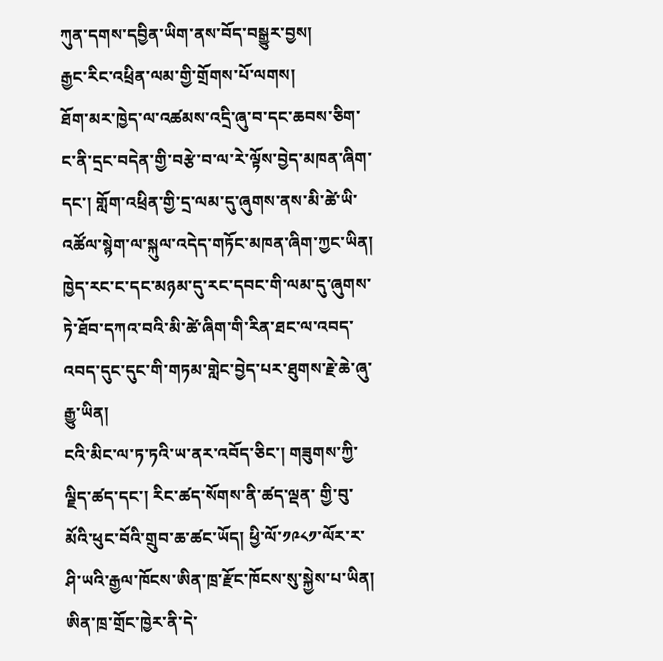ཀུན་དགས་དབྱིན་ཡིག་ནས་བོད་བསྒྱུར་བྱས།
རྒྱང་རིང་འཕྲིན་ལམ་གྱི་གྲོགས་པོ་ལགས།
ཐོག་མར་ཁྱེད་ལ་འཚམས་འདྲི་ཞུ་བ་དང་ཆབས་ཅིག་ང་ནི་དྲང་བདེན་གྱི་བརྩེ་བ་ལ་རེ་ལྟོས་བྱེད་མཁན་ཞིག་དང་། གློག་འཕྲིན་གྱི་དྲ་ལམ་དུ་ཞུགས་ནས་མི་ཚེ་ཡི་འཚོལ་སྙེག་ལ་སྐུལ་འདེད་གཏོང་མཁན་ཞིག་ཀྱང་ཡིན། ཁྱེད་རང་ང་དང་མཉམ་དུ་རང་དབང་གི་ལམ་དུ་ཞུགས་ཏེ་ཐོབ་དཀའ་བའི་མི་ཚེ་ཞིག་གི་རིན་ཐང་ལ་འབད་འབད་དུང་དུང་གི་གཏམ་གླེང་བྱེད་པར་ཐུགས་རྗེ་ཆེ་ཞུ་རྒྱུ་ཡིན།
ངའི་མིང་ལ་ཏ་ཏའི་ཡ་ནར་འབོད་ཅིང་། གཟུགས་ཀྱི་ལྗིད་ཚད་དང་། རིང་ཚད་སོགས་ནི་ཚད་ལྡན་ གྱི་བུ་མོའི་ཕུང་བོའི་གྲུབ་ཆ་ཚང་ཡོད། ཕྱི་ལོ་༡༩༨༡་ལོར་ར་ཤི་ཡའི་རྒྱལ་ཁོངས་ཨིན་ཁྲ་རྫོང་ཁོངས་སུ་སྐྱེས་པ་ཡིན། ཨིན་ཁྲ་གྲོང་ཁྱེར་ནི་དེ་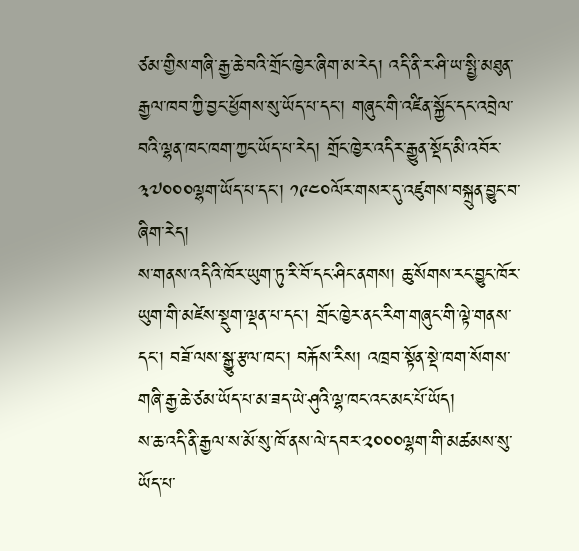ཙམ་གྱིས་གཞི་རྒྱ་ཆེ་བའི་གྲོང་ཁྱེར་ཞིག་མ་རེད། འདི་ནི་ར་ཤི་ཡ་སྤྱི་མཐུན་རྒྱལ་ཁབ་ཀྱི་བྱང་ཕྱོགས་སུ་ཡོད་པ་དང་། གཞུང་གི་འཛིན་སྐྱོང་དང་འབྲེལ་བའི་ལྷན་ཁང་ཁག་ཀྱང་ཡོད་པ་རེད། གྲོང་ཁྱེར་འདིར་རྒྱུན་སྡོད་མི་འབོར་༣༧༠༠༠ལྷག་ཡོད་པ་དང་། ༡༩༤༠ལོར་གསར་དུ་འཛུགས་བསྐྲུན་བྱུང་བ་ཞིག་རེད།
ས་གནས་འདིའི་ཁོར་ཡུག་ཏུ་རི་བོ་དང་ཤིང་ནགས། ཆུ་སོགས་རང་བྱུང་ཁོར་ཡུག་གི་མཛེས་སྡུག་ལྡན་པ་དང་། གྲོང་ཁྱེར་ནང་རིག་གཞུང་གི་ལྟེ་གནས་དང་། བཟོ་ལས་སྒྱུ་རྩལ་ཁང་། བརྐོས་རིས། འཁྲབ་སྟོན་སྡེ་ཁག་སོགས་གཞི་རྒྱ་ཆེ་ཙམ་ཡོད་པ་མ་ཟད་ཡེ་ཤུའི་ལྷ་ཁང་འང་མང་པོ་ཡོད།
ས་ཆ་འདི་ནི་རྒྱལ་ས་མོ་སུ་ཁོ་ནས་ལེ་དབར་༢༠༠༠ལྷག་གི་མཚམས་སུ་ཡོད་པ་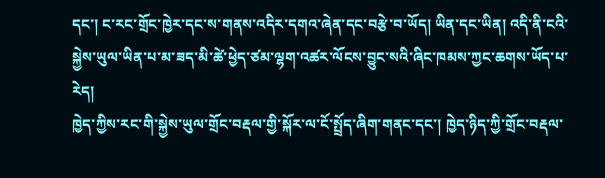དང་། ང་རང་གྲོང་ཁྱེར་དང་ས་གནས་འདིར་དགའ་ཞེན་དང་བརྩེ་བ་ཡོད། ཡིན་དང་ཡིན། འདི་ནི་ངའི་སྐྱེས་ཡུལ་ཡིན་པ་མ་ཟད་མི་ཚེ་ཕྱེད་ཙམ་ལྷག་འཚར་ལོངས་བྱུང་སའི་ཞིང་ཁམས་ཀྱང་ཆགས་ཡོད་པ་རེད།
ཁྱེད་ཀྱིས་རང་གི་སྐྱེས་ཡུལ་གྲོང་བརྡལ་གྱི་སྐོར་ལ་ངོ་སྤྲོད་ཞིག་གནང་དང་། ཁྱེད་ཉིད་ཀྱི་གྲོང་བརྡལ་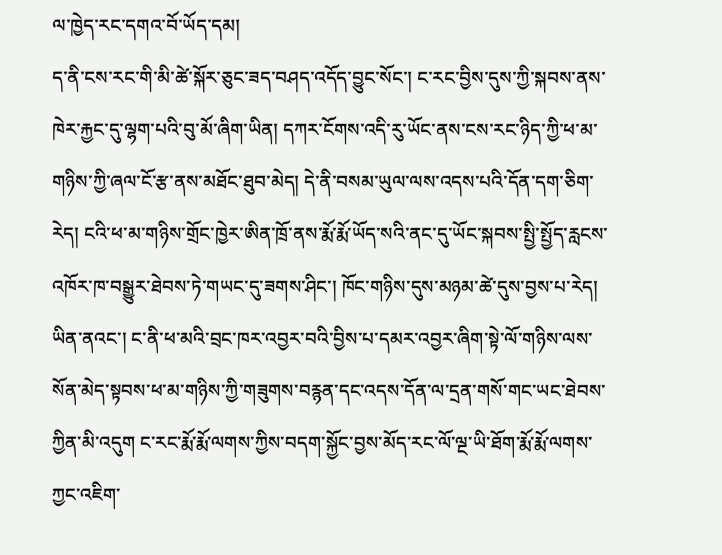ལ་ཁྱེད་རང་དགའ་བོ་ཡོད་དམ།
ད་ནི་ངས་རང་གི་མི་ཚེ་སྐོར་ཅུང་ཟད་བཤད་འདོད་བྱུང་སོང་། ང་རང་བྱིས་དུས་ཀྱི་སྐབས་ནས་ཁེར་རྐྱང་དུ་ལྷག་པའི་བུ་མོ་ཞིག་ཡིན། དཀར་ངོགས་འདི་རུ་ཡོང་ནས་ངས་རང་ཉིད་ཀྱི་ཕ་མ་གཉིས་ཀྱི་ཞལ་ངོ་རྩ་ནས་མཐོང་ཐུབ་མེད། དེ་ནི་བསམ་ཡུལ་ལས་འདས་པའི་དོན་དག་ཅིག་རེད། ངའི་ཕ་མ་གཉིས་གྲོང་ཁྱེར་ཨིན་ཁྲོ་ནས་རྨོ་རྨོ་ཡོད་སའི་ནང་དུ་ཡོང་སྐབས་སྤྱི་སྤྱོད་རླངས་འཁོར་ཁ་བསྒྱུར་ཐེབས་ཏེ་གཡང་དུ་ཟགས་ཤིང་། ཁོང་གཉིས་དུས་མཉམ་ཚེ་དུས་བྱས་པ་རེད། ཡིན་ནའང་། ང་ནི་ཕ་མའི་བྲང་ཁར་འབྱར་བའི་བྱིས་པ་དམར་འབྱར་ཞིག་སྟེ་ལོ་གཉིས་ལས་སོན་མེད་སྟབས་ཕ་མ་གཉིས་ཀྱི་གཟུགས་བརྙན་དང་འདས་དོན་ལ་དྲན་གསོ་གང་ཡང་ཐེབས་ཀྱིན་མི་འདུག ང་རང་རྨོ་རྨོ་ལགས་ཀྱིས་བདག་སྐྱོང་བྱས་མོད་རང་ལོ་ལྔ་ཡི་ཐོག་རྨོ་རྨོ་ལགས་ཀྱང་འཇིག་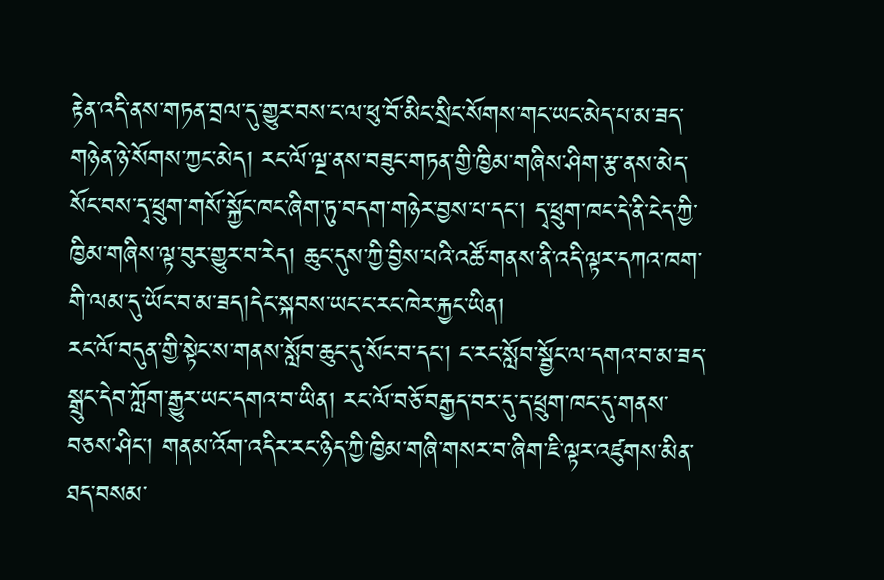རྟེན་འདི་ནས་གཏན་བྲལ་དུ་གྱུར་བས་ང་ལ་ཕུ་བོ་མིང་སྲིང་སོགས་གང་ཡང་མེད་པ་མ་ཟད་གཉེན་ཉེ་སོགས་ཀྱང་མེད། རང་ལོ་ལྔ་ནས་བཟུང་གཏན་གྱི་ཁྱིམ་གཞིས་ཤིག་རྩ་ནས་མེད་སོང་བས་དྭ་ཕྲུག་གསོ་སྐྱོང་ཁང་ཞིག་ཏུ་བདག་གཉེར་བྱས་པ་དང་། དྭ་ཕྲུག་ཁང་དེ་ནི་ངེད་ཀྱི་ཁྱིམ་གཞིས་ལྟ་བུར་གྱུར་བ་རེད། ཆུང་དུས་ཀྱི་བྱིས་པའི་འཚོ་གནས་ནི་འདི་ལྟར་དཀའ་ཁག་གི་ལམ་དུ་ཡོང་བ་མ་ཟད།དེང་སྐབས་ཡང་ང་རང་ཁེར་རྐྱང་ཡིན།
རང་ལོ་བདུན་གྱི་སྟེང་ས་གནས་སློབ་ཆུང་དུ་སོང་བ་དང་། ང་རང་སློབ་སྦྱོང་ལ་དགའ་བ་མ་ཟད་སྒྲུང་དེབ་ཀློག་རྒྱུར་ཡང་དགའ་བ་ཡིན། རང་ལོ་བཅོ་བརྒྱད་བར་དུ་ད་ཕྲུག་ཁང་དུ་གནས་བཅས་ཤིང་། གནམ་འོག་འདིར་རང་ཉིད་ཀྱི་ཁྱིམ་གཞི་གསར་བ་ཞིག་ཇི་ལྟར་འཛུགས་མིན་ཐད་བསམ་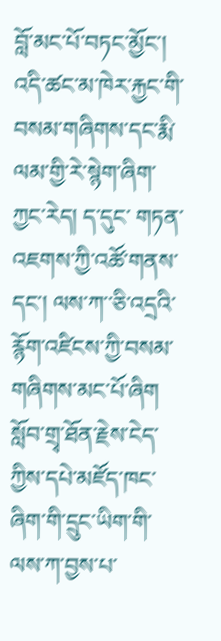བློ་མང་པོ་བཏང་མྱོང་། འདི་ཚང་མ་ཁེར་རྐྱང་གི་བསམ་གཞིགས་དང་རྨི་ལམ་གྱི་རེ་སྙེག་ཞིག་ཀྱང་རེད། ད་དུང་ གཏན་འཇགས་ཀྱི་འཚོ་གནས་དང་། ལས་ཀ་་ཅི་འདྲའི་རྙོག་འཛིངས་ཀྱི་བསམ་གཞིགས་མང་པོ་ཞིག
སློབ་གྲྭ་ཐོན་རྗེས་ངེད་ཀྱིས་དཔེ་མཛོད་ཁང་ཞིག་གི་དྲུང་ཡིག་གི་ལས་ཀ་བྱས་པ་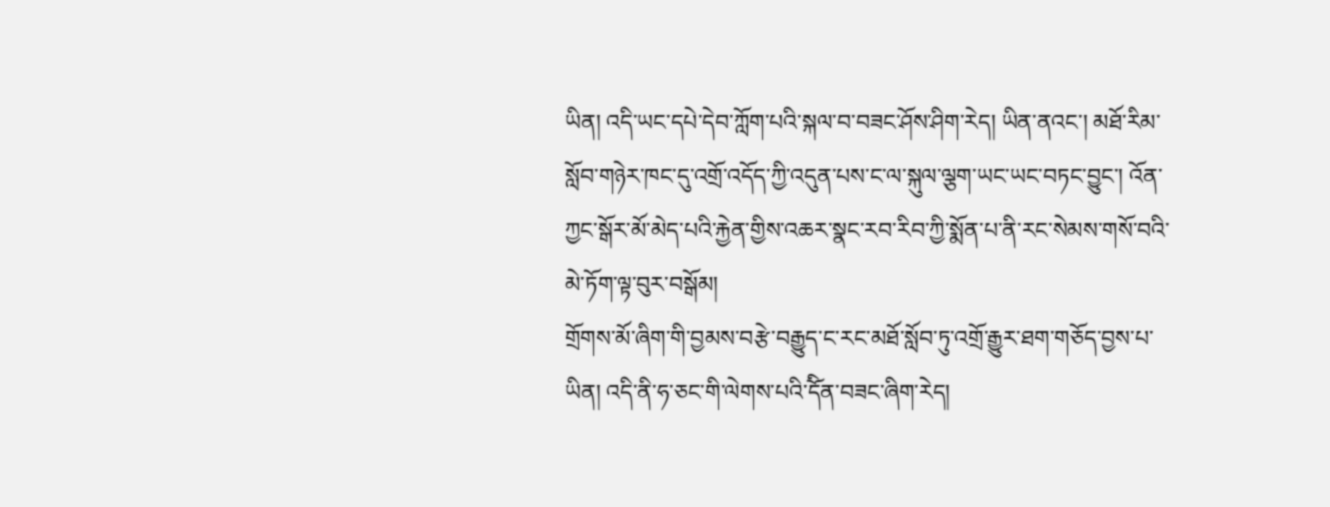ཡིན། འདི་ཡང་དཔེ་དེབ་ཀློག་པའི་སྐལ་བ་བཟང་ཤོས་ཤིག་རེད། ཡིན་ནའང་། མཐོ་རིམ་སློབ་གཉེར་ཁང་དུ་འགྲོ་འདོད་ཀྱི་འདུན་པས་ང་ལ་སྐུལ་ལྕག་ཡང་ཡང་བཏང་བྱུང་། འོན་ཀྱང་སྒོར་མོ་མེད་པའི་རྐྱེན་གྱིས་འཆར་སྣང་རབ་རིབ་ཀྱི་སྨོན་པ་ནི་རང་སེམས་གསོ་བའི་མེ་ཏོག་ལྟ་བུར་བསྒོམ།
གྲོགས་མོ་ཞིག་གི་བྱམས་བརྩེ་བརྒྱུད་ང་རང་མཐོ་སློབ་ཏུ་འགྲོ་རྒྱུར་ཐག་གཅོད་བྱས་པ་ཡིན། འདི་ནི་ཧ་ཅང་གི་ལེགས་པའི་དོིན་བཟང་ཞིག་རེད།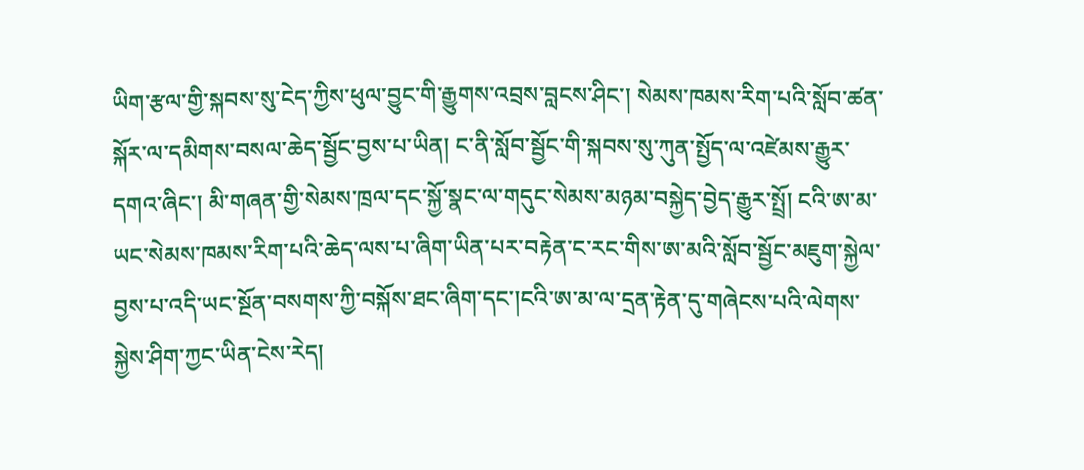ཡིག་རྩལ་གྱི་སྐབས་སུ་ངེད་ཀྱིས་ཕུལ་བྱུང་གི་རྒྱུགས་འབྲས་བླངས་ཤིང་། སེམས་ཁམས་རིག་པའི་སློབ་ཚན་སྐོར་ལ་དམིགས་བསལ་ཆེད་སྦྱོང་བྱས་པ་ཡིན། ང་ནི་སློབ་སྦྱོང་གི་སྐབས་སུ་ཀུན་སྤྱོད་ལ་འཛེམས་རྒྱུར་དགའ་ཞིང་། མི་གཞན་གྱི་སེམས་ཁྲལ་དང་སྐྱོ་སྣང་ལ་གདུང་སེམས་མཉམ་བསྐྱེད་བྱེད་རྒྱུར་སྤྲོ། ངའི་ཨ་མ་ཡང་སེམས་ཁམས་རིག་པའི་ཆེད་ལས་པ་ཞིག་ཡིན་པར་བརྟེན་ང་རང་གིས་ཨ་མའི་སློབ་སྦྱོང་མཇུག་སྐྱེལ་བྱས་པ་འདི་ཡང་སྔོན་བསགས་ཀྱི་བསྐོས་ཐང་ཞིག་དང་།ངའི་ཨ་མ་ལ་དྲན་རྟེན་དུ་གཞེངས་པའི་ལེགས་སྐྱེས་ཤིག་ཀྱང་ཡིན་ངེས་རེད།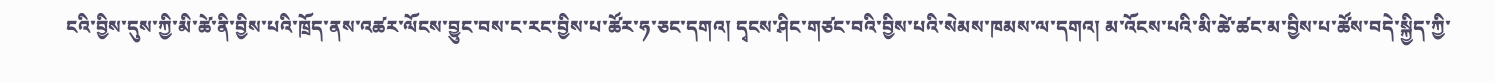ངའི་བྱིས་དུས་ཀྱི་མི་ཚེ་ནི་བྱིས་པའི་ཁྲོད་ནས་འཚར་ལོངས་བྱུང་བས་ང་རང་བྱིས་པ་ཚོར་ཧ་ཅང་དགའ། དྭངས་ཤིང་གཙང་བའི་བྱིས་པའི་སེམས་ཁམས་ལ་དགའ། མ་འོངས་པའི་མི་ཚེ་ཚང་མ་བྱིས་པ་ཚོས་བདེ་སྐྱིད་ཀྱི་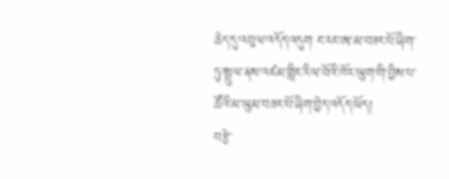ཆེད་དུ་འབུལ་འདོད་འདུག ང་རང་ཨ་མ་བཟང་པོ་ཞིག་ཏུ་སྤྲུལ་ནས་འཛམ་གླིང་རིལ་བོའི་ཁོར་ཡུག་གི་བྱིས་པ་ཚོའི་མ་ཡུམ་བཟང་པོ་ཞིག་བྱེད་འདོད་ཡོད།
བརྩེ་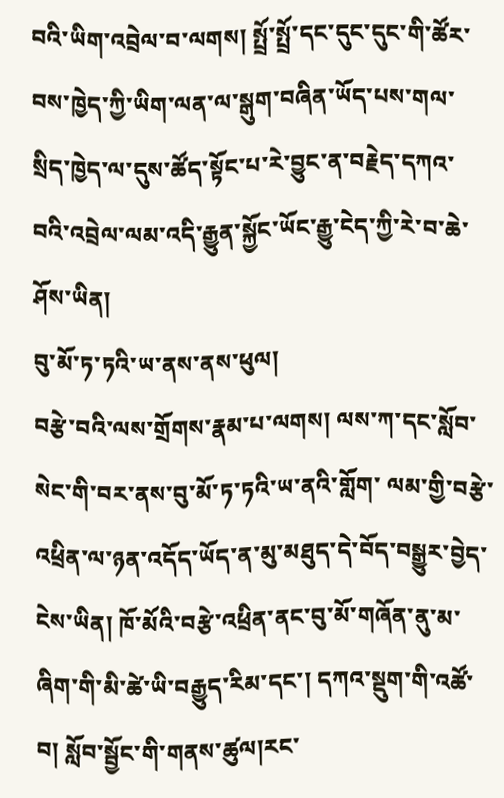བའི་ཡིག་འབྲེལ་བ་ལགས། སྤྲོ་སྤྲོ་དང་དུང་དུང་གི་ཚོར་བས་ཁྱེད་ཀྱི་ཡིག་ལན་ལ་སྒུག་བཞིན་ཡོད་པས་གལ་སྲིད་ཁྱེད་ལ་དུས་ཚོད་སྟོང་པ་རེ་བྱུང་ན་བརྗེད་དཀའ་བའི་འབྲེལ་ལམ་འདི་རྒྱུན་སྐྱོང་ཡོང་རྒྱུ་ངེད་ཀྱི་རེ་བ་ཆེ་ཤོས་ཡིན།
བུ་མོ་ཏ་ཏའི་ཡ་ནས་ནས་ཕུལ།
བརྩེ་བའི་ལས་གྲོགས་རྣམ་པ་ལགས། ལས་ཀ་དང་སློབ་སེང་གི་བར་ནས་བུ་མོ་ཏ་ཏའི་ཡ་ནའི་གློག་ ལམ་གྱི་བརྩེ་འཕྲིན་ལ་ཉན་འདོད་ཡོད་ན་མུ་མཐུད་དེ་བོད་བསྒྱུར་བྱེད་ངེས་ཡིན། ཁོ་མོའི་བརྩེ་འཕྲིན་ནང་བུ་མོ་གཞོན་ནུ་མ་ཞིག་གི་མི་ཚེ་ཡི་བརྒྱུད་རིམ་དང་། དཀའ་སྡུག་གི་འཚོ་བ། སློབ་སྦྱོང་གི་གནས་ཚུལ།རང་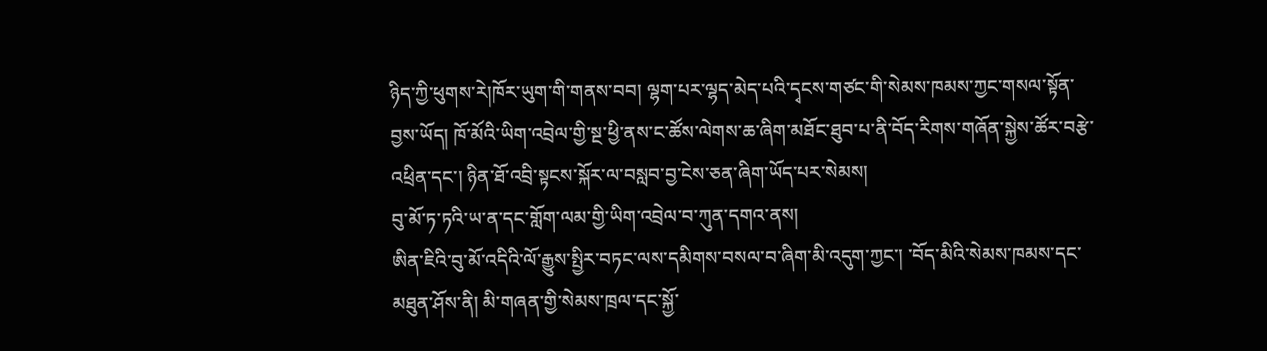ཉིད་ཀྱི་ཕུགས་རེ།ཁོར་ཡུག་གི་གནས་བབ། ལྷག་པར་ལྷད་མེད་པའི་དྭངས་གཙང་གི་སེམས་ཁམས་ཀྱང་གསལ་སྟོན་བྱས་ཡོད། ཁོ་མོའི་ཡིག་འབྲེལ་གྱི་སྔ་ཕྱི་ནས་ང་ཚོས་ལེགས་ཆ་ཞིག་མཐོང་ཐུབ་པ་ནི་བོད་རིགས་གཞོན་སྐྱེས་ཚོར་བརྩེ་འཕྲིན་དང་། ཉིན་ཐོ་འབྲི་སྟངས་སྐོར་ལ་བསླབ་བྱ་ངེས་ཅན་ཞིག་ཡོད་པར་སེམས།
བུ་མོ་ཏ་ཏའི་ཡ་ན་དང་གློག་ལམ་གྱི་ཡིག་འབྲེལ་བ་ཀུན་དགའ་ནས།
ཨིན་ཇིའི་བུ་མོ་འདིའི་ལོ་རྒྱུས་སྤྱིར་བཏང་ལས་དམིགས་བསལ་བ་ཞིག་མི་འདུག་ཀྱང་། ་བོད་མིའི་སེམས་ཁམས་དང་མཐུན་ཤོས་ནི། མི་གཞན་གྱི་སེམས་ཁྲལ་དང་སྐྱོ་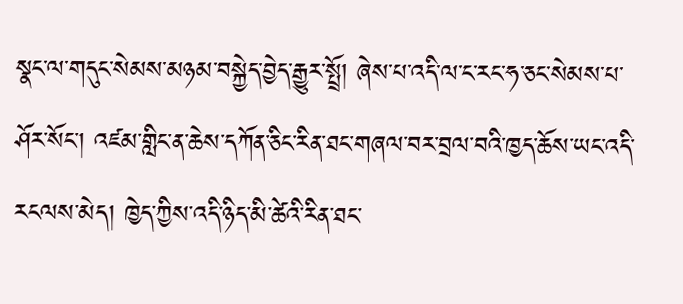སྣང་ལ་གདུང་སེམས་མཉམ་བསྐྱེད་བྱེད་རྒྱུར་སྤྲོ། ཞེས་པ་འདི་ལ་ང་རང་ཧ་ཅང་སེམས་པ་ཤོར་སོང་། འཛམ་གླིང་ན་ཆེས་དཀོན་ཅིང་རིན་ཐང་གཞལ་བར་བྲལ་བའི་ཁྱད་ཆོས་ཡང་འདི་རངལས་མེད། ཁྱེད་ཀྱིས་འདི་ཉིད་མི་ཚེའི་རིན་ཐང་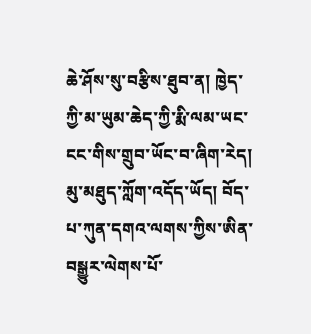ཆེ་ཤོས་སུ་བརྩིས་ཐུབ་ན། ཁྱེད་ཀྱི་མ་ཡུམ་ཆེད་ཀྱི་རྨི་ལམ་ཡང་ངང་གིས་གྲུབ་ཡོང་བ་ཞིག་རེད། མུ་མཐུད་ཀློག་འདོད་ཡོད། བོད་པ་ཀུན་དགའ་ལགས་ཀྱིས་ཨིན་བསྒྱུར་ལེགས་པོ་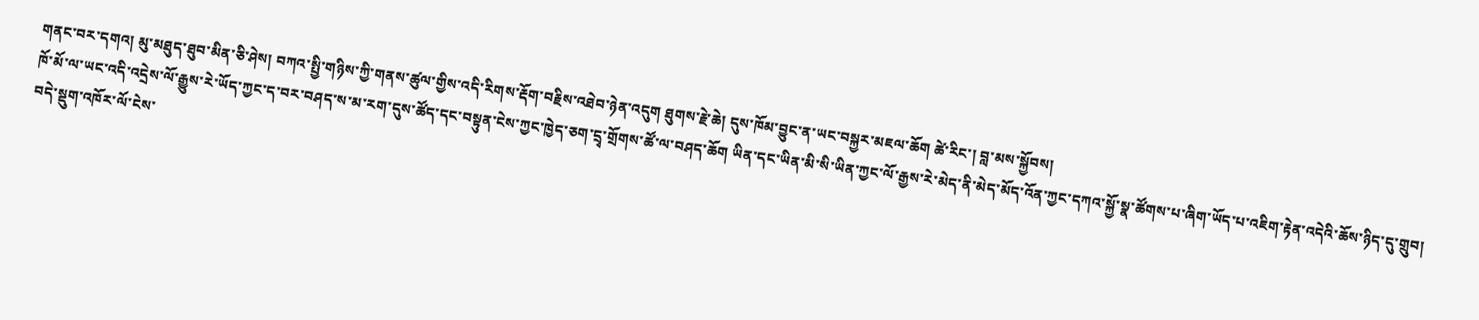གནང་བར་དགའ། མུ་མཐུད་ཐུབ་མིན་ཅི་ཤེས། བཀའ་སྤྱི་གཉིས་ཀྱི་གནས་ཚུལ་གྱིས་འདི་རིགས་རྡོག་བརྗིས་འཐེབ་ཉེན་འདུག ཐུགས་རྗེ་ཆེ། དུས་ཁོམ་བྱུང་ན་ཡང་བསྐྱར་མཇལ་ཆོག ཚེ་རིང་། བླ་མས་སྐྱོབས།
ཁོ་མོ་ལ་ཡང་འདི་འདྲེས་ལོ་རྒྱུས་རེ་ཡོད་ཀྱང་ད་བར་བཤད་ས་མ་རག་དུས་ཚོད་དང་བསྟུན་ངེས་ཀྱང་ཁྱེད་ཅག་དྲྭ་གྲོགས་ཚོ་ལ་བཤད་ཆོག ཡིན་དང་ཡིན་མི་སི་ཡིན་ཀྱང་ལོ་རྒྱས་རེ་མེད་ནི་མེད་མོད་འོན་ཀྱང་དཀའ་སྐྱོ་སྣ་ཚོགས་པ་ཞིག་ཡོད་པ་འཇིག་རྟེན་འདེའི་ཆོས་ཉིད་དུ་གྲུབ།
བདེ་སྡུག་འཁོར་ལོ་ངེས་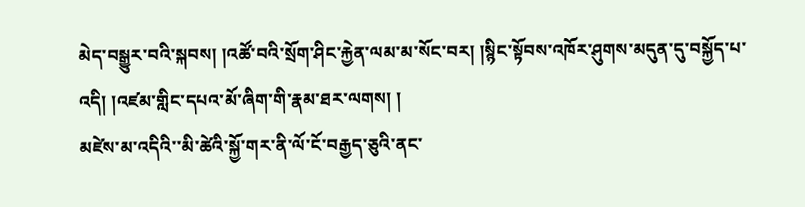མེད་བསྒྱུར་བའི་སྐབས། །འཚོ་བའི་སྲོག་ཤིང་རྐྱེན་ལམ་མ་སོང་བར། །སྙིང་སྟོབས་འཁོར་ཤུགས་མདུན་དུ་བསྐྱོད་པ་འདི། །འཛམ་གླིང་དཔའ་མོ་ཞིག་གི་རྣམ་ཐར་ལགས། །
མཛེས་མ་འདིའི་་མི་ཚེའི་སྐྱོ་གར་ནི་ལོ་ངོ་བརྒྱད་ཅུའི་ནང་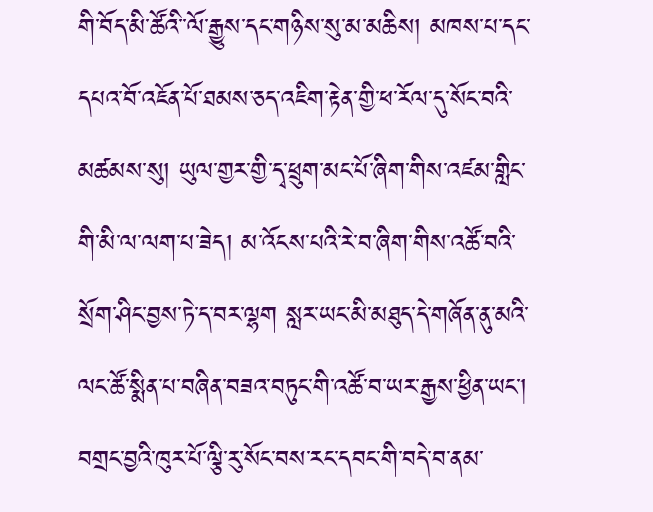གི་བོད་མི་ཚོའི་་ལོ་རྒྱུས་དང་གཉིས་སུ་མ་མཆིས། མཁས་པ་དང་དཔའ་བོ་འཇོན་པོ་ཐམས་ཅད་འཇིག་རྟེན་གྱི་ཕ་རོལ་དུ་སོང་བའི་མཚམས་སུ། ཡུལ་གྱར་གྱི་དྭ་ཕྲུག་མང་པོ་ཞིག་གིས་འཛམ་གླིང་གི་མི་ལ་ལག་པ་ཟེད། མ་འོངས་པའི་རེ་བ་ཞིག་གིས་འཚོ་བའི་སྲོག་ཤིང་བྱས་ཏེ་ད་བར་ལྷག སླར་ཡང་མི་མཐུད་དེ་གཞོན་ནུ་མའི་ལང་ཚོ་སྨིན་པ་བཞིན་བཟའ་བཏུང་གི་འཚོ་བ་ཡར་རྒྱས་ཕྱིན་ཡང་། བགྲང་བྱའི་ཁུར་པོ་ལྕི་རུ་སོང་བས་རང་དབང་གི་བདེ་བ་ནམ་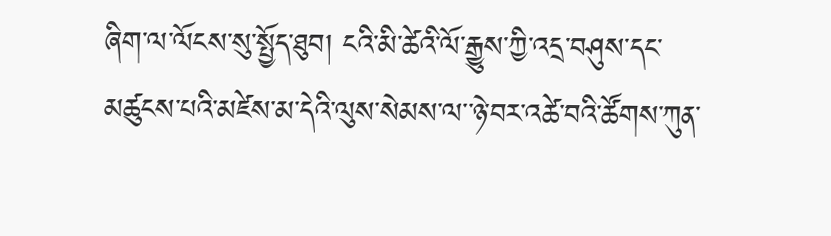ཞིག་ལ་ལོངས་སུ་སྤྱོད་ཐུབ། ངའི་མི་ཚེའི་ལོ་རྒྱུས་ཀྱི་འདྲ་བཤུས་དང་མཚུངས་པའི་མཛེས་མ་དེའི་ལུས་སེམས་ལ་་ཉེ་བར་འཚེ་བའི་ཚོགས་ཀུན་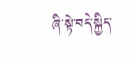ཞི་སྟེ་བདེ་སྐྱིད་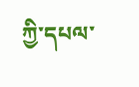ཀྱི་དཔལ་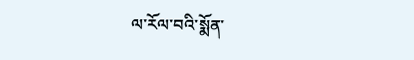ལ་རོལ་བའི་སྨོན་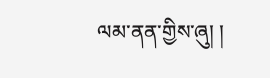ལམ་ནན་གྱིས་ཞུ། །